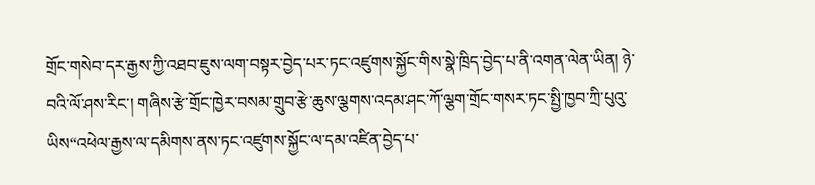གྲོང་གསེབ་དར་རྒྱས་ཀྱི་འཐབ་ཇུས་ལག་བསྟར་བྱེད་པར་ཏང་འཛུགས་སྐྱོང་གིས་སྣེ་ཁྲིད་བྱེད་པ་ནི་འགན་ལེན་ཡིན། ཉེ་བའི་ལོ་ཤས་རིང་། གཞིས་རྩེ་གྲོང་ཁྱེར་བསམ་གྲུབ་རྩེ་ཆུས་ལྕགས་འདམ་ཤང་ཀོ་ལྕག་གྲོང་གསར་ཏང་སྤྱི་ཁྱབ་ཀྲི་པུའུ་ཡིས“འཕེལ་རྒྱས་ལ་དམིགས་ནས་ཏང་འཛུགས་སྐྱོང་ལ་དམ་འཛིན་བྱེད་པ་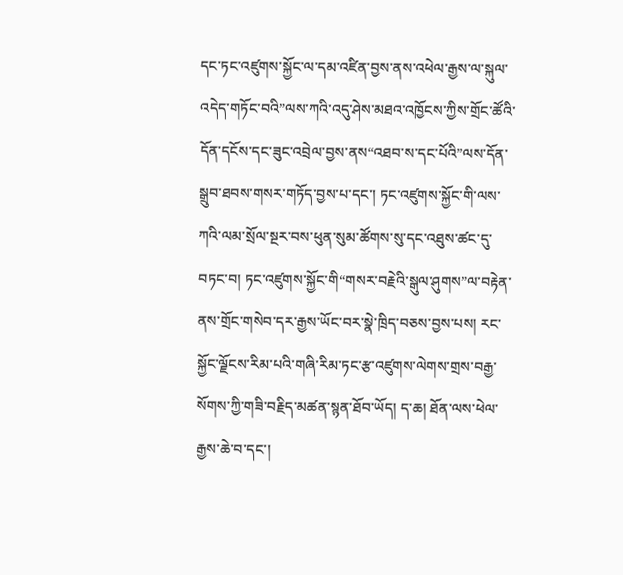དང་ཏང་འཛུགས་སྐྱོང་ལ་དམ་འཛིན་བྱས་ནས་འཕེལ་རྒྱས་ལ་སྐུལ་འདེད་གཏོང་བའི”ལས་ཀའི་འདུ་ཤེས་མཐའ་འཁྱོངས་ཀྱིས་གྲོང་ཚོའི་དོན་དངོས་དང་ཟུང་འབྲེལ་བྱས་ནས“འཐབ་ས་དང་པོའི”ལས་དོན་སྒྲུབ་ཐབས་གསར་གཏོད་བྱས་པ་དང་། ཏང་འཛུགས་སྐྱོང་གི་ལས་ཀའི་ལམ་སྲོལ་སྔར་བས་ཕུན་སུམ་ཚོགས་སུ་དང་འཐུས་ཚང་དུ་བཏང་བ། ཏང་འཛུགས་སྐྱོང་གི“གསར་བརྗེའི་སྒུལ་ཤུགས”ལ་བརྟེན་ནས་གྲོང་གསེབ་དར་རྒྱས་ཡོང་བར་སྣེ་ཁྲིད་བཅས་བྱས་པས། རང་སྐྱོང་ལྗོངས་རིམ་པའི་གཞི་རིམ་ཏང་རྩ་འཛུགས་ལེགས་གྲས་བརྒྱ་སོགས་ཀྱི་གཟི་བརྗིད་མཚན་སྙན་ཐོབ་ཡོད། ད་ཆ། ཐོན་ལས་ཕེལ་རྒྱས་ཆེ་བ་དང་།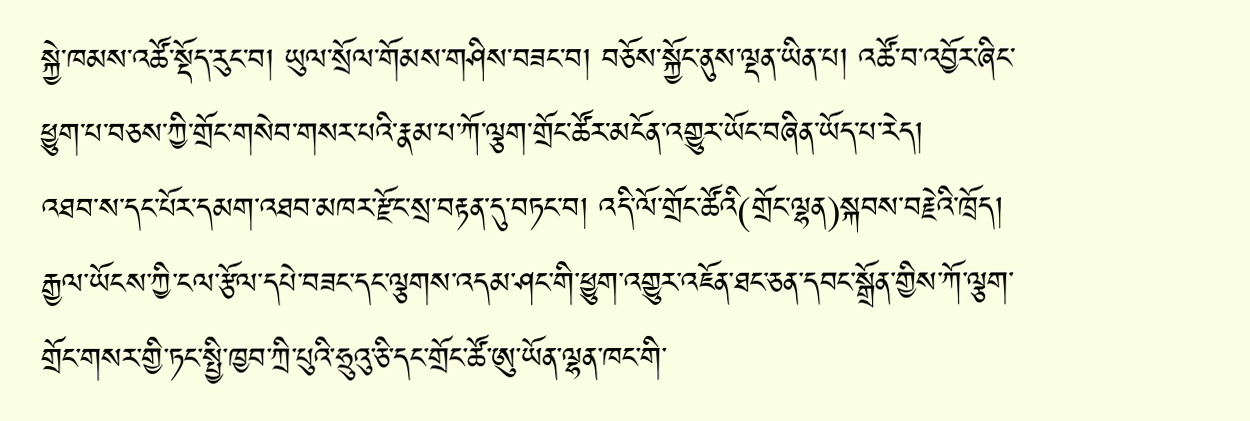སྐྱེ་ཁམས་འཚོ་སྡོད་རུང་བ། ཡུལ་སྲོལ་གོམས་གཤིས་བཟང་བ། བཅོས་སྐྱོང་ནུས་ལྡན་ཡིན་པ། འཚོ་བ་འབྱོར་ཞིང་ཕྱུག་པ་བཅས་ཀྱི་གྲོང་གསེབ་གསར་པའི་རྣམ་པ་ཀོ་ལྕག་གྲོང་ཚོར་མངོན་འགྱུར་ཡོང་བཞིན་ཡོད་པ་རེད།
འཐབ་ས་དང་པོར་དམག་འཐབ་མཁར་རྫོང་སྲ་བརྟན་དུ་བཏང་བ། འདི་ལོ་གྲོང་ཚོའི(གྲོང་ལྷན)སྐབས་བརྗེའི་ཁྲོད། རྒྱལ་ཡོངས་ཀྱི་ངལ་རྩོལ་དཔེ་བཟང་དང་ལྕགས་འདམ་ཤང་གི་ཕྱུག་འགྱུར་འཇོན་ཐང་ཅན་དབང་སྒྲོན་གྱིས་ཀོ་ལྕག་གྲོང་གསར་གྱི་ཏང་སྤྱི་ཁྱབ་ཀྲི་པུའི་ཧྲུའུ་ཅི་དང་གྲོང་ཚོ་ཨུ་ཡོན་ལྷན་ཁང་གི་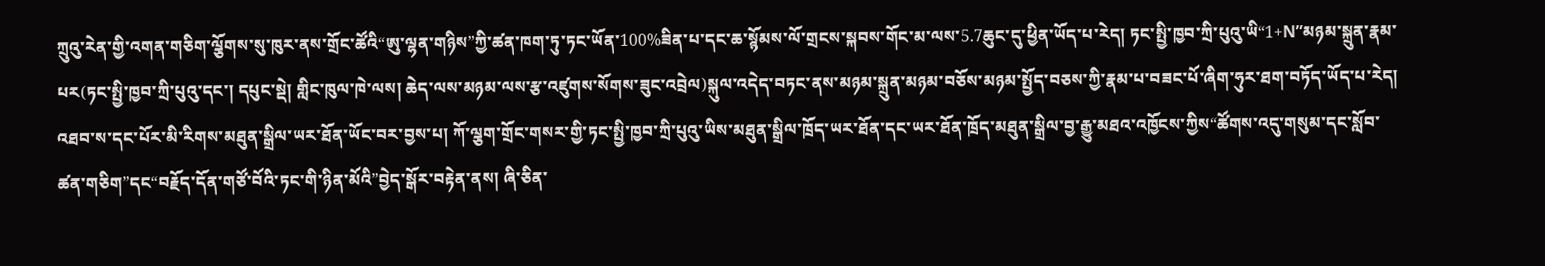ཀྲུའུ་རེན་གྱི་འགན་གཅིག་ལྕོགས་སུ་ཁུར་ནས་གྲོང་ཚོའི“ཨུ་ལྷན་གཉིས”ཀྱི་ཚན་ཁག་ཏུ་ཏང་ཡོན་100%ཟིན་པ་དང་ཆ་སྙོམས་ལོ་གྲངས་སྐབས་གོང་མ་ལས་5.7ཆུང་དུ་ཕྱིན་ཡོད་པ་རེད། ཏང་སྤྱི་ཁྱབ་ཀྲི་པུའུ་ཡི“1+N”མཉམ་སྐྲུན་རྣམ་པར(ཏང་སྤྱི་ཁྱབ་ཀྲི་པུའུ་དང་། དཔུང་སྡེ། གླིང་ཁུལ་ཁེ་ལས། ཆེད་ལས་མཉམ་ལས་རྩ་འཛུགས་སོགས་ཟུང་འབྲེལ)སྐུལ་འདེད་བཏང་ནས་མཉམ་སྐྲུན་མཉམ་བཅོས་མཉམ་སྤྱོད་བཅས་ཀྱི་རྣམ་པ་བཟང་པོ་ཞིག་ཧུར་ཐག་བཏོད་ཡོད་པ་རེད།
འཐབ་ས་དང་པོར་མི་རིགས་མཐུན་སྒྲིལ་ཡར་ཐོན་ཡོང་བར་བྱས་པ། ཀོ་ལྕག་གྲོང་གསར་གྱི་ཏང་སྤྱི་ཁྱབ་ཀྲི་པུའུ་ཡིས་མཐུན་སྒྲིལ་ཁྲོད་ཡར་ཐོན་དང་ཡར་ཐོན་ཁྲོད་མཐུན་སྒྲིལ་བྱ་རྒྱུ་མཐའ་འཁྱོངས་ཀྱིས“ཚོགས་འདུ་གསུམ་དང་སློབ་ཚན་གཅིག”དང“བརྗོད་དོན་གཙོ་བོའི་ཏང་གི་ཉིན་མོའི”བྱེད་སྒོར་བརྟེན་ནས། ཞི་ཅིན་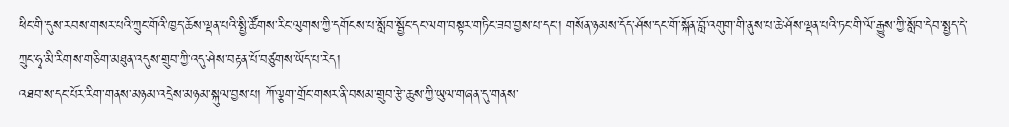ཕིང་གི་དུས་རབས་གསར་པའི་ཀྲུང་གོའི་ཁྱད་ཆོས་ལྡན་པའི་སྤྱི་ཚོགས་རིང་ལུགས་ཀྱི་དགོངས་པ་སློབ་སྦྱོང་དང་ལག་བསྟར་གཏིང་ཟབ་བྱས་པ་དང་། གསོན་ཉམས་དོད་ཤོས་དང་གོ་སྐོན་བློ་འགུག་གི་ནུས་པ་ཆེ་ཤོས་ལྡན་པའི་ཏང་གི་ལོ་རྒྱུས་ཀྱི་སློབ་དེབ་སྤྱད་དེ་ཀྲུང་ཧྭ་མི་རིགས་གཅིག་མཐུན་འདུས་གྲུབ་ཀྱི་འདུ་ཤེས་བརྟན་པོ་བཙུགས་ཡོད་པ་རེད།
འཐབ་ས་དང་པོར་རིག་གནས་མཉམ་འདྲེས་མཉམ་སྐུལ་བྱས་པ། ཀོ་ལྕག་གྲོང་གསར་ནི་བསམ་གྲུབ་རྩེ་ཆུས་ཀྱི་ཡུལ་གཞན་དུ་གནས་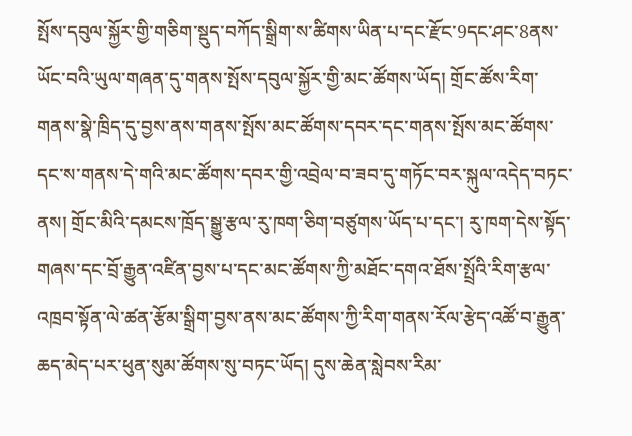སྤོས་དབུལ་སྐྱོར་གྱི་གཅིག་སྡུད་བཀོད་སྒྲིག་ས་ཚིགས་ཡིན་པ་དང་རྫོང་9དང་ཤང་8ནས་ཡོང་བའི་ཡུལ་གཞན་དུ་གནས་སྤོས་དབུལ་སྐྱོར་གྱི་མང་ཚོགས་ཡོད། གྲོང་ཚོས་རིག་གནས་སྣེ་ཁྲིད་དུ་བྱས་ནས་གནས་སྤོས་མང་ཚོགས་དབར་དང་གནས་སྤོས་མང་ཚོགས་དང་ས་གནས་དེ་གའི་མང་ཚོགས་དབར་གྱི་འབྲེལ་བ་ཟབ་དུ་གཏོང་བར་སྐུལ་འདེད་བཏང་ནས། གྲོང་མིའི་དམངས་ཁྲོད་སྒྱུ་རྩལ་རུ་ཁག་ཅིག་བཙུགས་ཡོད་པ་དང་། རུ་ཁག་དེས་སྟོད་གཞས་དང་བྲོ་རྒྱུན་འཛིན་བྱས་པ་དང་མང་ཚོགས་ཀྱི་མཐོང་དགའ་ཐོས་སྤྲོའི་རིག་རྩལ་འཁྲབ་སྟོན་ལེ་ཚན་རྩོམ་སྒྲིག་བྱས་ནས་མང་ཚོགས་ཀྱི་རིག་གནས་རོལ་རྩེད་འཚོ་བ་རྒྱུན་ཆད་མེད་པར་ཕུན་སུམ་ཚོགས་སུ་བཏང་ཡོད། དུས་ཆེན་སླེབས་རིམ་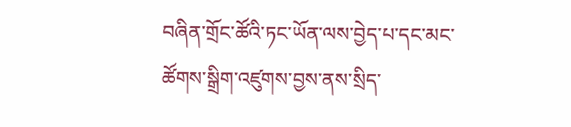བཞིན་གྲོང་ཚོའི་ཏང་ཡོན་ལས་བྱེད་པ་དང་མང་ཚོགས་སྒྲིག་འཛུགས་བྱས་ནས་སྲིད་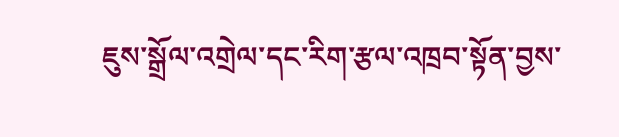ཇུས་སྒྲོལ་འགྲེལ་དང་རིག་རྩལ་འཁྲབ་སྟོན་བྱས་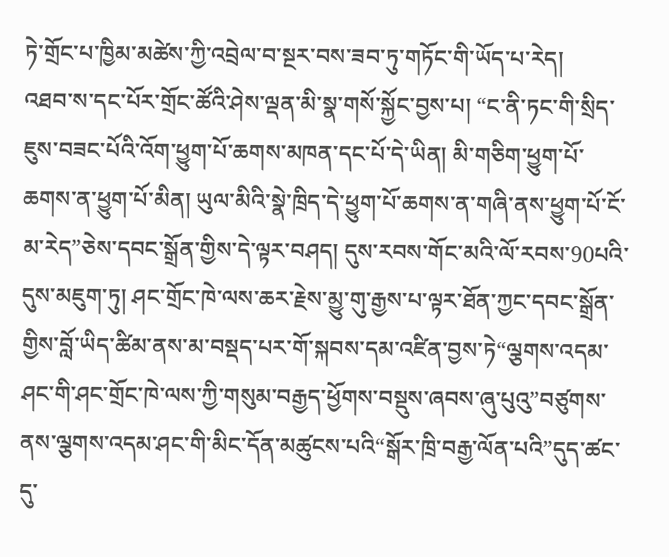ཏེ་གྲོང་པ་ཁྱིམ་མཚེས་ཀྱི་འབྲེལ་བ་སྔར་བས་ཟབ་ཏུ་གཏོང་གི་ཡོད་པ་རེད།
འཐབ་ས་དང་པོར་གྲོང་ཚོའི་ཤེས་ལྡན་མི་སྣ་གསོ་སྐྱོང་བྱས་པ། “ང་ནི་ཏང་གི་སྲིད་ཇུས་བཟང་པོའི་འོག་ཕྱུག་པོ་ཆགས་མཁན་དང་པོ་དེ་ཡིན། མི་གཅིག་ཕྱུག་པོ་ཆགས་ན་ཕྱུག་པོ་མིན། ཡུལ་མིའི་སྣེ་ཁྲིད་དེ་ཕྱུག་པོ་ཆགས་ན་གཞི་ནས་ཕྱུག་པོ་ངོ་མ་རེད”ཅེས་དབང་སྒྲོན་གྱིས་དེ་ལྟར་བཤད། དུས་རབས་གོང་མའི་ལོ་རབས་90པའི་དུས་མཇུག་ཏུ། ཤང་གྲོང་ཁེ་ལས་ཆར་རྗེས་མྱུ་གུ་རྒྱས་པ་ལྟར་ཐོན་ཀྱང་དབང་སྒྲོན་གྱིས་བློ་ཡིད་ཚིམ་ནས་མ་བསྡད་པར་གོ་སྐབས་དམ་འཛིན་བྱས་ཏེ“ལྕགས་འདམ་ཤང་གི་ཤང་གྲོང་ཁེ་ལས་ཀྱི་གསུམ་བརྒྱད་ཕྱོགས་བསྡུས་ཞབས་ཞུ་པུའུ”བཙུགས་ནས་ལྕགས་འདམ་ཤང་གི་མིང་དོན་མཚུངས་པའི“སྒོར་ཁྲི་བརྒྱ་ལོན་པའི”དུད་ཚང་དུ་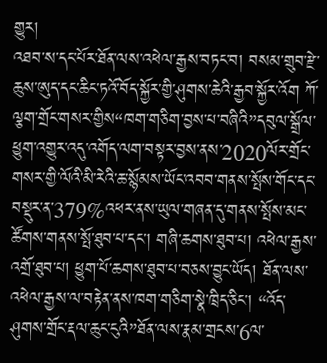གྱུར།
འཐབ་ས་དང་པོར་ཐོན་ལས་འཕེལ་རྒྱས་བཏང་བ། བསམ་གྲུབ་རྫེ་ཆུས་ཨུད་དང་ཆིང་ཏའོ་བོད་སྐྱོར་གྱི་ཤུགས་ཆེའི་རྒྱབ་སྐྱོར་འོག ཀོ་ལྕག་གྲོང་གསར་གྱིས“ཁག་གཅིག་བྱས་པ་བཞིའི”དབུལ་སྒྲོལ་ཕྱུག་འགྱུར་འདུ་འགོད་ལག་བསྟར་བྱས་ནས་2020ལོར་གྲོང་གསར་གྱི་ལོའི་མི་རེའི་ཆ་སྙོམས་ཡོང་འབབ་གནས་སྤོས་གོང་དང་བསྡུར་ན་379%འཕར་ནས་ཡུལ་གཞན་དུ་གནས་སྤོས་མང་ཚོགས་གནས་སྤོ་ཐུབ་པ་དང་། གཞི་ཆགས་ཐུབ་པ། འཕེལ་རྒྱས་འགྲོ་ཐུབ་པ། ཕྱུག་པོ་ཆགས་ཐུབ་པ་བཅས་བྱུང་ཡོད། ཐོན་ལས་འཕེལ་རྒྱས་ལ་བརྟེན་ནས་ཁག་གཅིག་སྣེ་ཁྲིད་ཅིང་། “འོད་ཤུགས་གྲོང་རྡལ་ཆུང་ངུའི”ཐོན་ལས་རྣམ་གྲངས་6ལ་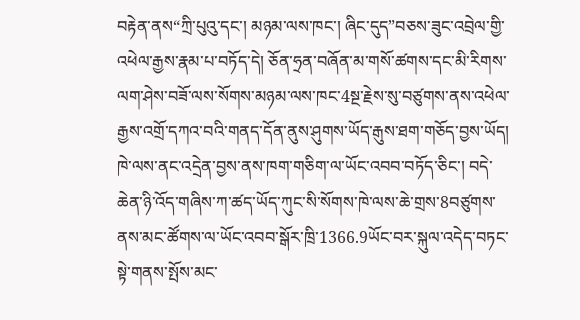བརྟེན་ནས“ཀྲི་པུའུ་དང་། མཉམ་ལས་ཁང་། ཞིང་དུད”བཅས་ཟུང་འབྲེལ་གྱི་འཕེལ་རྒྱས་རྣམ་པ་བཏོད་དེ། ཅོན་ཧྲན་བཞོན་མ་གསོ་ཚགས་དང་མི་རིགས་ལག་ཤེས་བཟོ་ལས་སོགས་མཉམ་ལས་ཁང་4སྔ་རྗེས་སུ་བཙུགས་ནས་འཕེལ་རྒྱས་འགྲོ་དཀའ་བའི་གནད་དོན་ནུས་ཤུགས་ཡོད་རྒུས་ཐག་གཅོད་བྱས་ཡོད། ཁེ་ལས་ནང་འདྲེན་བྱས་ནས་ཁག་གཅིག་ལ་ཡོང་འབབ་བཏོད་ཅིང་། བདེ་ཆེན་ཉི་འོད་གཞིས་ཀ་ཚད་ཡོད་ཀུང་སི་སོགས་ཁེ་ལས་ཆེ་གྲས་8བཙུགས་ནས་མང་ཚོགས་ལ་ཡོང་འབབ་སྒོར་ཁྲི་1366.9ཡོང་བར་སྐུལ་འདེད་བཏང་སྟེ་གནས་སྤོས་མང་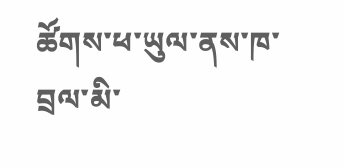ཚོགས་ཕ་ཡུལ་ནས་ཁ་བྲལ་མི་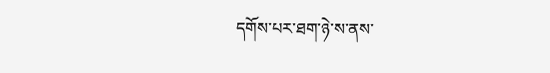དགོས་པར་ཐག་ཉེ་ས་ནས་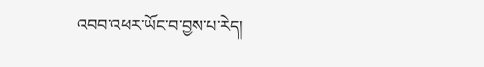འབབ་འཕར་ཡོང་བ་བྱས་པ་རེད།